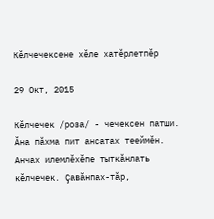Кĕлчечексене хĕле хатĕрлетпĕр

29 Окт, 2015

Кĕлчечек /роза/ - чечексен патши. Ăна пăхма пит ансатах тееймĕн. Анчах илемлĕхĕпе тыткăнлать кĕлчечек. Çавăнпах-тăр,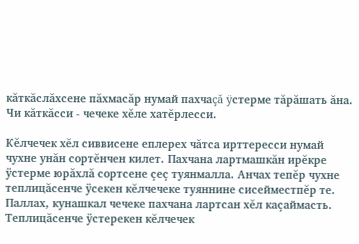кăткăслăхсене пăхмасăр нумай пахчаçă ÿстерме тăрăшать ăна. Чи кăткăсси - чечеке хĕле хатĕрлесси.

Кĕлчечек хĕл сиввисене еплерех чăтса ирттересси нумай чухне унăн сортĕнчен килет. Пахчана лартмашкăн ирĕкре ÿстерме юрăхлă сортсене çеç туянмалла. Анчах тепĕр чухне теплицăсенче ÿсекен кĕлчечеке туяннине сисейместпĕр те. Паллах, кунашкал чечеке пахчана лартсан хĕл каçаймасть. Теплицăсенче ÿстерекен кĕлчечек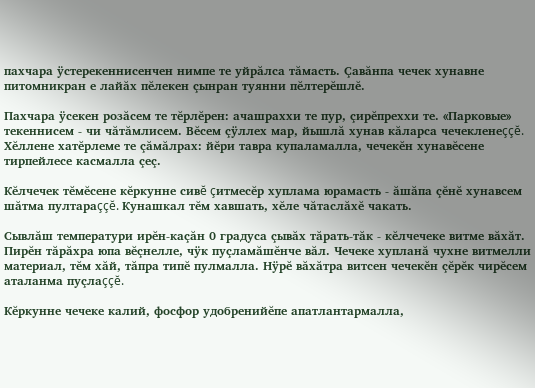пахчара ÿстерекеннисенчен нимпе те уйрăлса тăмасть. Çавăнпа чечек хунавне питомникран е лайăх пĕлекен çынран туянни пĕлтерĕшлĕ.

Пахчара ÿсекен розăсем те тĕрлĕрен: ачашраххи те пур, çирĕпреххи те. «Парковые» текеннисем - чи чăтăмлисем. Вĕсем çÿллех мар, йышлă хунав кăларса чечекленеççĕ. Хĕллене хатĕрлеме те çăмăлрах: йĕри тавра купаламалла, чечекĕн хунавĕсене тирпейлесе касмалла çеç.

Кĕлчечек тĕмĕсене кĕркунне сивĕ çитмесĕр хуплама юрамасть - ăшăпа çĕнĕ хунавсем шăтма пултараççĕ. Кунашкал тĕм хавшать, хĕле чăтаслăхĕ чакать.

Сывлăш температури ирĕн-каçăн 0 градуса çывăх тăрать-тăк - кĕлчечеке витме вăхăт. Пирĕн тăрăхра юпа вĕçнелле, чÿк пуçламăшĕнче вăл. Чечеке хупланă чухне витмелли материал, тĕм хăй, тăпра типĕ пулмалла. Нÿрĕ вăхăтра витсен чечекĕн çĕрĕк чирĕсем аталанма пуçлаççĕ.

Кĕркунне чечеке калий, фосфор удобренийĕпе апатлантармалла,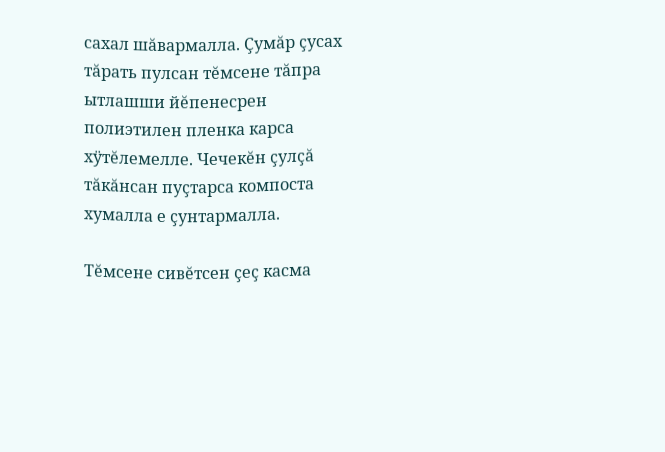сахал шăвармалла. Çумăр çусах тăрать пулсан тĕмсене тăпра ытлашши йĕпенесрен полиэтилен пленка карса хÿтĕлемелле. Чечекĕн çулçă тăкăнсан пуçтарса компоста хумалла е çунтармалла.

Тĕмсене сивĕтсен çеç касма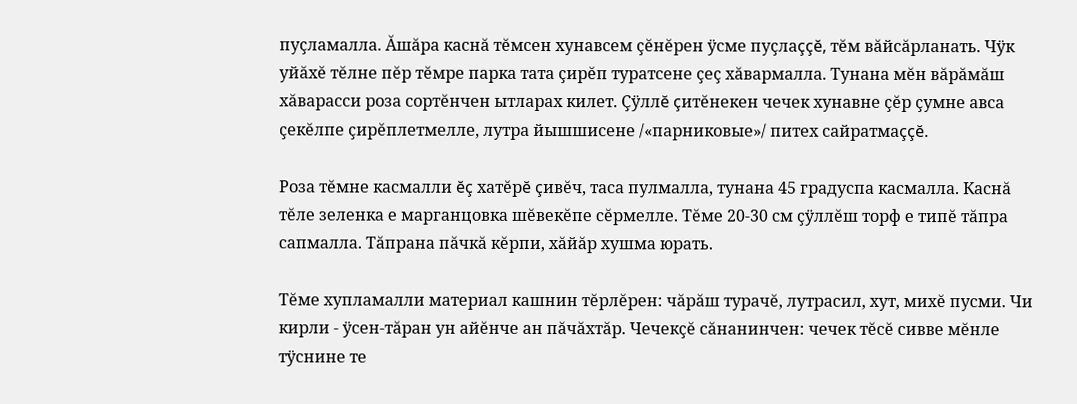пуçламалла. Ăшăра каснă тĕмсен хунавсем çĕнĕрен ÿсме пуçлаççĕ, тĕм вăйсăрланать. Чÿк уйăхĕ тĕлне пĕр тĕмре парка тата çирĕп туратсене çеç хăвармалла. Тунана мĕн вăрăмăш хăварасси роза сортĕнчен ытларах килет. Çÿллĕ çитĕнекен чечек хунавне çĕр çумне авса çекĕлпе çирĕплетмелле, лутра йышшисене /«парниковые»/ питех сайратмаççĕ.

Роза тĕмне касмалли ĕç хатĕрĕ çивĕч, таса пулмалла, тунана 45 градуспа касмалла. Каснă тĕле зеленка е марганцовка шĕвекĕпе сĕрмелле. Тĕме 20-30 см çÿллĕш торф е типĕ тăпра сапмалла. Тăпрана пăчкă кĕрпи, хăйăр хушма юрать.

Тĕме хупламалли материал кашнин тĕрлĕрен: чăрăш турачĕ, лутрасил, хут, михĕ пусми. Чи кирли - ÿсен-тăран ун айĕнче ан пăчăхтăр. Чечекçĕ сăнанинчен: чечек тĕсĕ сивве мĕнле тÿснине те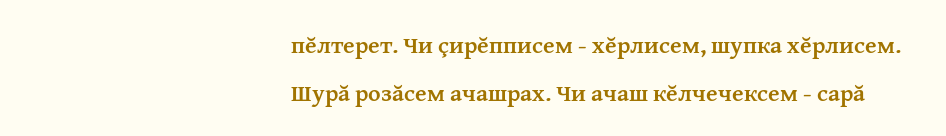пĕлтерет. Чи çирĕпписем - хĕрлисем, шупка хĕрлисем. Шурă розăсем ачашрах. Чи ачаш кĕлчечексем - сарă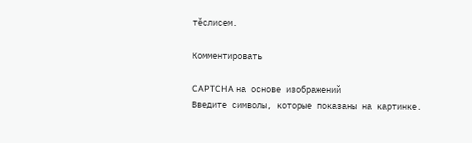тĕслисем.

Комментировать

CAPTCHA на основе изображений
Введите символы, которые показаны на картинке.